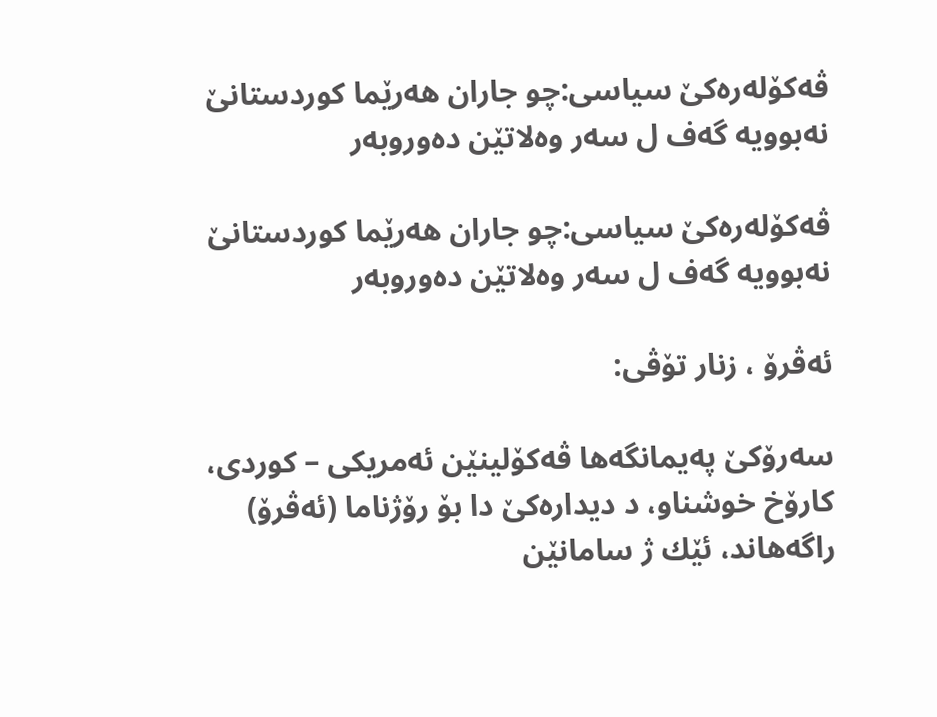ڤه‌كۆله‌ره‌كێ سیاسی:چو جاران هه‌رێما كوردستانێ‌ نه‌بوویه‌ گه‌ف ل سه‌ر وه‌لاتێن ده‌وروبه‌ر

ڤه‌كۆله‌ره‌كێ سیاسی:چو جاران هه‌رێما كوردستانێ‌ نه‌بوویه‌ گه‌ف ل سه‌ر وه‌لاتێن ده‌وروبه‌ر

ئه‌ڤرۆ ، زنار تۆڤی:

سه‌رۆكێ‌ په‌یمانگه‌ها ڤه‌كۆلینێن ئه‌مریكی – كوردی، كارۆخ خوشناو، د دیداره‌كێ‌ دا بۆ رۆژناما (ئه‌ڤرۆ) راگه‌هاند، ئێك ژ سامانێن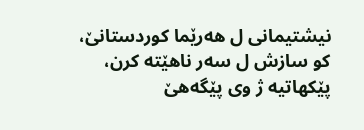نیشتیمانی ل هه‌رێما كوردستانێ‌، كو سازش ل سه‌ر ناهێته‌ كرن، پێكهاتیه‌ ژ وی پێگه‌هێ‌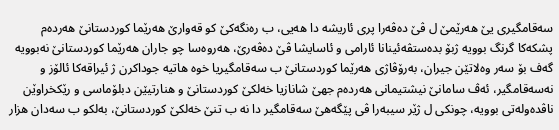سه‌قامگیری یێ‌ هه‌رێمێ‌ ل ڤێ‌ ده‌ڤه‌را پری ئاریشه‌ دا هه‌یی، ب ره‌نگه‌كێ‌ كو قه‌وارێ‌ هه‌رێما كوردستانێ هه‌رده‌م پشكه‌كا گرنگ بوویه‌ ژبۆ بده‌ستڤه‌ئینانا ئارامی و ئاسایشا ڤێ‌ ده‌ڤه‌رێ‌، هه‌روه‌سا چو جاران هه‌رێما كوردستانێ‌ نه‌بوویه‌ گه‌ف بۆ سه‌ر وه‌لاتێن جیران، به‌رۆڤاژی هه‌رێما كوردستانێ‌ ب سه‌قامگیریا خوه‌ هاتیه‌ جوداكرن ژ ئیراقه‌كا ئالۆز و نه‌سه‌قامگیر، ئه‌ڤ سامانێ‌ نیشتیمانی هه‌رده‌م جهێ‌ شانازیا خه‌لكێ‌ كوردستانێ‌ و هنارتیێن دبلۆماسی و رێكخراوێن ناڤده‌وله‌تی بوویه‌، چونكی ل ژێر سیبه‌را ڤی پێگه‌هێ‌ سه‌قامگیر دا نه‌ ب تنێ‌ خه‌لكێ‌ كوردستانێ‌، به‌لكو ب سه‌دان هزار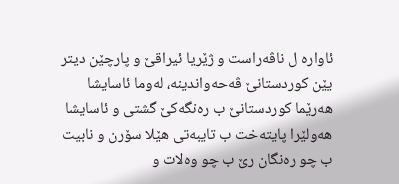ئاواره‌ ل ناڤه‌راست و ژێریا ئیراقێ‌ و پارچێن دیتر یێن كوردستانێ‌ ڤه‌حه‌واندینه‌، له‌وما ئاسایشا هه‌رێما كوردستانێ‌ ب ره‌نگه‌كێ‌ گشتی و ئاسایشا هه‌ولێرا پایته‌خت ب تایبه‌تی هێلا سۆرن و نابیت ب چو ره‌نگان رێ ب چو وه‌لات و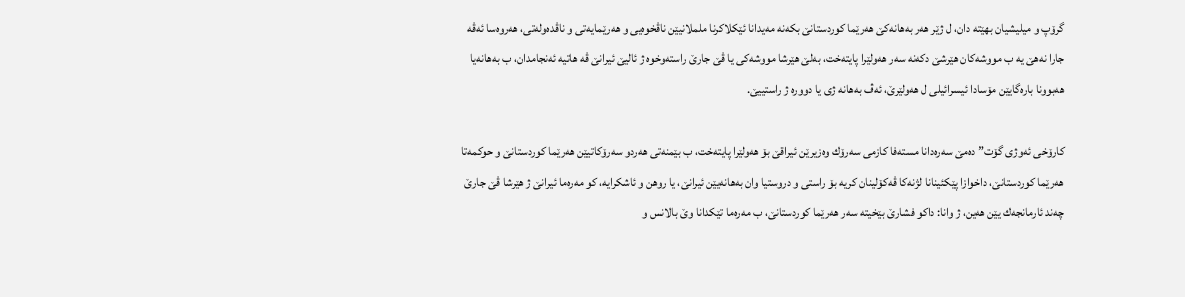گرۆپ و میلیشیان بهێته‌ دان، ل ژێر هه‌ر به‌هانه‌كێ‌ هه‌رێما كوردستانێ‌ بكه‌نه‌ مه‌یدانا ئێكلاكرنا ململانیێن ناڤخوه‌یی و هه‌رێمایه‌تی و ناڤده‌وله‌تی، هه‌روه‌سا ئه‌ڤه‌ جارا نه‌هێ یه‌ ب مووشه‌كان هێرشێ‌ دكه‌نه‌ سه‌ر هه‌ولێرا پایته‌خت، به‌لێ‌ هێرشا مووشه‌كی یا ڤێ‌ جارێ‌ راسته‌وخوه‌ ژ ئالیێ ئیرانێ‌ ڤه‌ هاتیه‌ ئه‌نجامدان، ب به‌هانه‌یا هه‌بوونا باره‌گایێن مۆسادا ئیسرائیلی ل هه‌ولێرێ‌، ئه‌ڤ به‌هانه‌ ژی یا دووره‌ ژ راستییێ‌.

كارۆخی ئه‌وژی گۆت” ده‌مێ‌ سه‌ره‌دانا مسته‌فا كازمی سه‌رۆك وه‌زیرێن ئیراقێ‌ بۆ هه‌ولێرا پایته‌خت، ب بێمنه‌تی هه‌ردو سه‌رۆكاتیێن هه‌رێما كوردستانێ‌ و حوكمه‌تا هه‌رێما كوردستانێ‌، داخوازا پێكئینانا لژنه‌كا ڤه‌كۆلینان كریه‌ بۆ راستی و دروستیا وان به‌هانه‌یێن ئیرانێ‌، یا روهن و ئاشكرایه‌، كو مه‌ره‌ما ئیرانێ‌ ژ هێرشا ڤێ‌ جارێ‌ چه‌ند ئارمانجه‌ك یێن هه‌ین، ژ وانا: داكو فشارێ‌ بێخیته‌ سه‌ر هه‌رێما كوردستانێ‌، ب مه‌ره‌ما تێكدانا وێ‌ بالانس و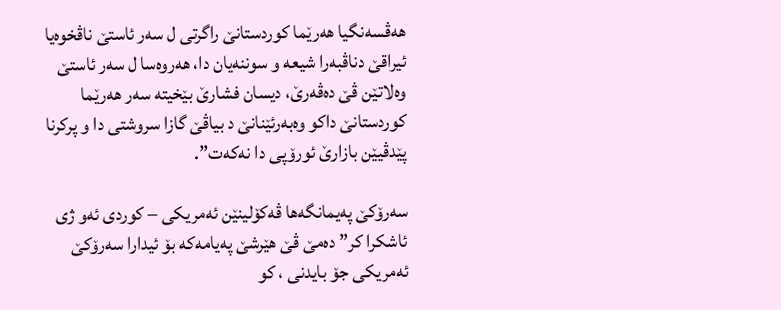هه‌ڤسه‌نگیا هه‌رێما كوردستانێ‌ راگرتی ل سه‌ر ئاستێ‌ ناڤخوه‌یا ئیراقێ دناڤبه‌را شیعه‌ و سوننه‌یان دا، هه‌روه‌سا ل سه‌ر ئاستێ‌ وه‌لاتێن ڤێ‌ ده‌ڤه‌رێ‌، دیسان فشارێ‌ بێخیته‌ سه‌ر هه‌رێما كوردستانێ‌ داكو وه‌به‌رئێنانێ‌ د بیاڤێ‌ گازا سروشتی دا و پركرنا پێدڤیێن بازارێ‌ ئورۆپی دا نه‌كه‌ت”.

سه‌رۆكێ‌ په‌یمانگه‌ها ڤه‌كۆلینێن ئه‌مریكی – كوردی ئه‌و ژی ئاشكرا كر” ده‌مێ‌ ڤێ‌ هێرشێ‌ په‌یامه‌كه‌ بۆ ئیدارا سه‌رۆكێ ئه‌مریكی جۆ بایدنی ، كو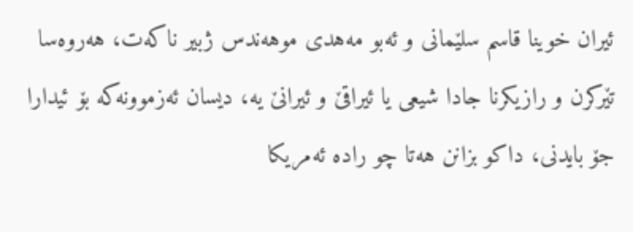ئیران خوینا قاسم سلێمانی و ئه‌بو مه‌هدی موهه‌ندس ژبیر ناكه‌ت، هه‌روه‌سا تێركرن و رازیكرنا جادا شیعی یا ئیراقێ و ئیرانێ‌ یه‌، دیسان ئه‌زموونه‌كه‌ بۆ ئیدارا جۆ بایدنی، داكو بزانن هه‌تا چو راده‌ ئه‌مریكا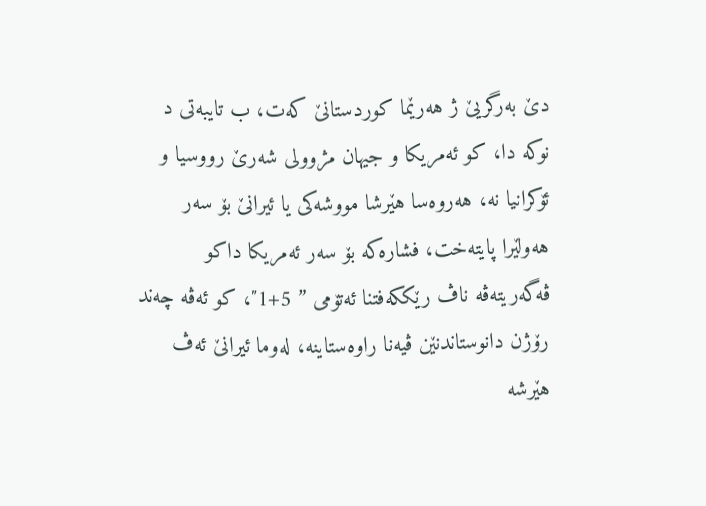دێ‌ به‌رگریێ‌ ژ هه‌رێما كوردستانێ‌ كه‌ت، ب تایبه‌تی د نوكه‌ دا، كو ئه‌مریكا و جیهان مژوولی شه‌رێ‌ رووسیا و ئۆكرانیا نه‌، هه‌روه‌سا هێرشا مووشه‌كی یا ئیرانێ‌ بۆ سه‌ر هه‌ولێرا پایته‌خت، فشاره‌كه‌ بۆ سه‌ر ئه‌مریكا داكو ڤه‌گه‌ریته‌ڤه‌ ناڤ رێككه‌فتنا ئه‌تۆمی ” 5+1″، كو ئه‌ڤه‌ چه‌ند رۆژن دانوستاندنێن ڤیه‌نا راوه‌ستاینه‌، له‌وما ئیرانێ‌ ئه‌ڤ هێرشه‌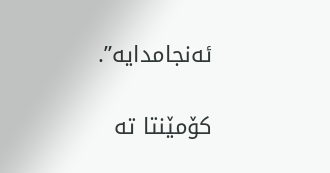ئه‌نجامدایه‌”.

کۆمێنتا تە